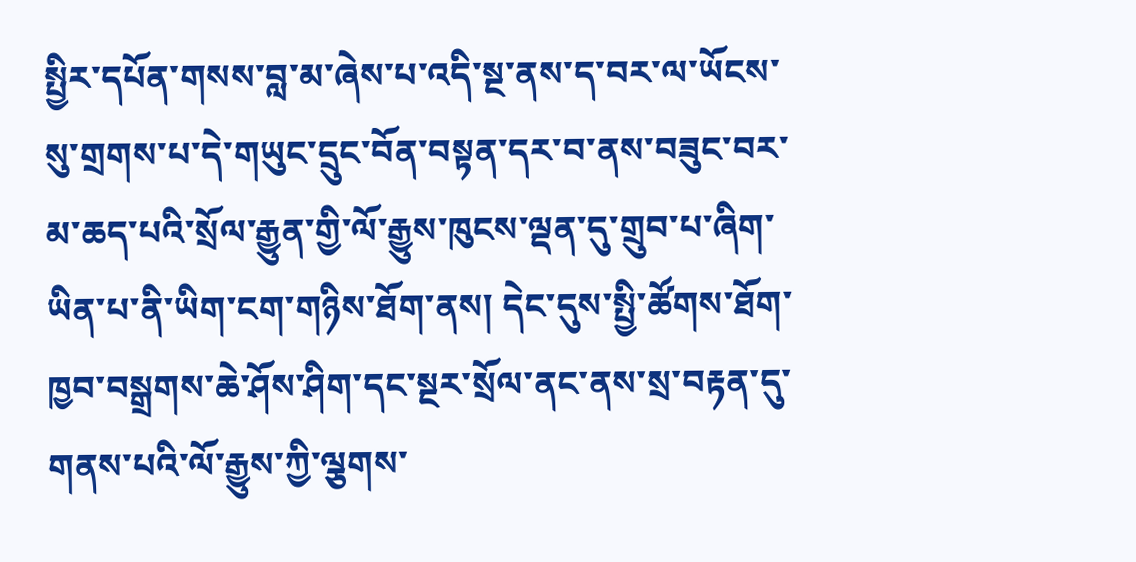སྤྱིར་དཔོན་གསས་བླ་མ་ཞེས་པ་འདི་སྔ་ནས་ད་བར་ལ་ཡོངས་སུ་གྲགས་པ་དེ་གཡུང་དྲུང་བོན་བསྟན་དར་བ་ནས་བཟུང་བར་མ་ཆད་པའི་སྲོལ་རྒྱུན་གྱི་ལོ་རྒྱུས་ཁུངས་ལྡན་དུ་གྲུབ་པ་ཞིག་ཡིན་པ་ནི་ཡིག་ངག་གཉིས་ཐོག་ནས། དེང་དུས་སྤྱི་ཚོགས་ཐོག་ཁྱབ་བསྒྲགས་ཆེ་ཤོས་ཤིག་དང་སྔར་སྲོལ་ནང་ནས་སྲ་བརྟན་དུ་གནས་པའི་ལོ་རྒྱུས་ཀྱི་ལྕགས་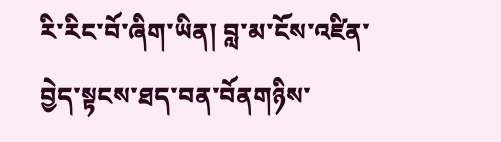རི་རིང་བོ་ཞིག་ཡིན། བླ་མ་ངོས་འཛིན་བྱེད་སྟངས་ཐད་བན་བོནགཉིས་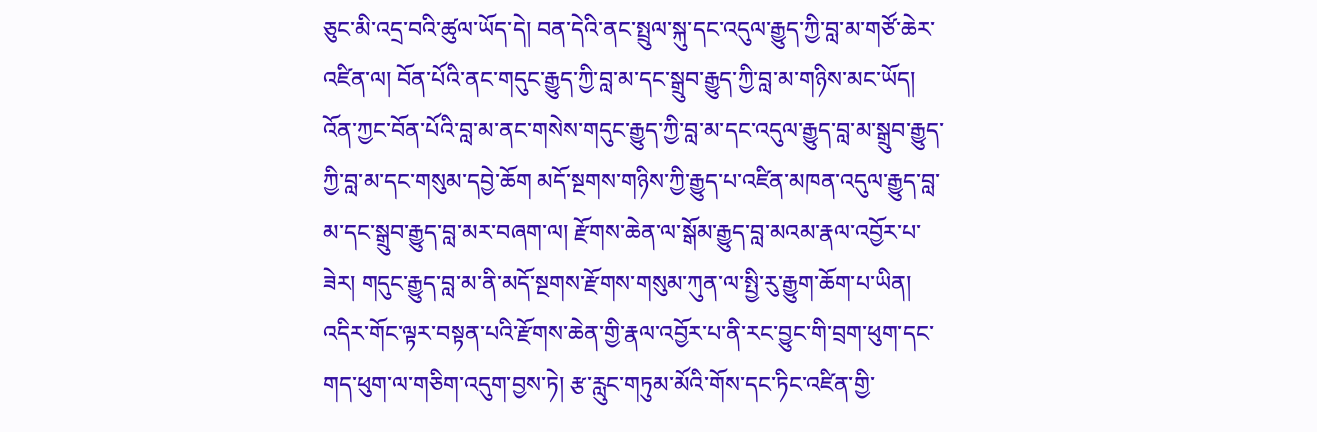ཅུང་མི་འདྲ་བའི་ཚུལ་ཡོད་དེ། བན་དེའི་ནང་སྤྲུལ་སྐུ་དང་འདུལ་རྒྱུད་ཀྱི་བླ་མ་གཙོ་ཆེར་འཛིན་ལ། བོན་པོའི་ནང་གདུང་རྒྱུད་ཀྱི་བླ་མ་དང་སྒྲུབ་རྒྱུད་ཀྱི་བླ་མ་གཉིས་མང་ཡོད། འོན་ཀྱང་བོན་པོའི་བླ་མ་ནང་གསེས་གདུང་རྒྱུད་ཀྱི་བླ་མ་དང་འདུལ་རྒྱུད་བླ་མ་སྒྲུབ་རྒྱུད་ཀྱི་བླ་མ་དང་གསུམ་དབྱེ་ཆོག མདོ་སྔགས་གཉིས་ཀྱི་རྒྱུད་པ་འཛིན་མཁན་འདུལ་རྒྱུད་བླ་མ་དང་སྒྲུབ་རྒྱུད་བླ་མར་བཞག་ལ། རྫོགས་ཆེན་ལ་སྒོམ་རྒྱུད་བླ་མའམ་རྣལ་འབྱོར་པ་ཟེར། གདུང་རྒྱུད་བླ་མ་ནི་མདོ་སྔགས་རྫོགས་གསུམ་ཀུན་ལ་སྤྱི་རུ་རྒྱུག་ཆོག་པ་ཡིན། འདིར་གོང་ལྟར་བསྟན་པའི་རྫོགས་ཆེན་གྱི་རྣལ་འབྱོར་པ་ནི་རང་བྱུང་གི་བྲག་ཕུག་དང་གད་ཕུག་ལ་གཅིག་འདུག་བྱས་ཏེ། རྩ་རླུང་གཏུམ་མོའི་གོས་དང་ཏིང་འཛིན་གྱི་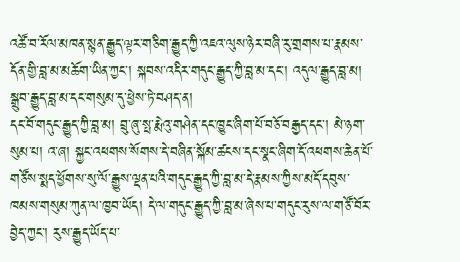འཚོ་བ་རོལ་མཁན་སྙན་རྒྱུད་ལྟར་གཅིག་རྒྱུད་ཀྱི་འཇའ་ལུས་ཉེར་བཞི་རུ་གྲགས་པ་རྣམས་དོན་གྱི་བླ་མ་མཆོག་ཡིན་ཀྱང་། སྐབས་འདིར་གདུང་རྒྱུད་ཀྱི་བླ་མ་དང་། འདུལ་རྒྱུད་བླ་མ། སྒྲུབ་རྒྱུད་བླ་མ་དང་གསུམ་དུ་ཕྱེས་ཏེ་བཤད་ན།
དང་བོ་གདུང་རྒྱུད་ཀྱི་བླ་མ། བྲུ་ཞུ་སྤ་རྨེའུ་གཤེན་དང་ཁྱུང་ཞིག་པོ་བཅོ་བརྒྱད་དང་། མེ་ཉག་ སུམ་པ། འ་ཞ། སྐྱང་འཕགས་སོགས་དེ་བཞིན་སྐོམ་ཚངས་དང་སྣང་ཞིག་དོ་འཕགས་ཆེན་པོ་གཙོས་སྨད་ཕྱོགས་སུ་ལོ་རྒྱུས་ལྡན་པའི་གདུང་རྒྱུད་ཀྱི་བླ་མ་དེ་རྣམས་ཀྱིས་མདོ་དབུས་ཁམས་གསུམ་ཀུན་ལ་ཁྱབ་ཡོད། དེ་ལ་གདུང་རྒྱུད་ཀྱི་བླ་མ་ཞེས་པ་གདུང་རུས་ལ་གཙོ་བོར་བྱེད་ཀྱང་། རུས་རྒྱུད་ཡོད་པ་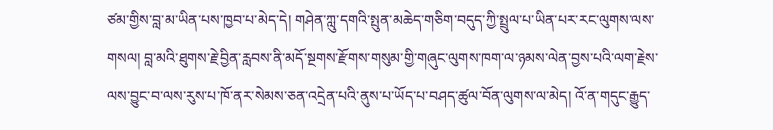ཙམ་གྱིས་བླ་མ་ཡིན་པས་ཁྱབ་པ་མེད་དེ། གཤེན་ཀླུ་དགའི་སྤུན་མཆེད་གཅིག་བདུད་ཀྱི་སྤྲུལ་པ་ཡིན་པར་རང་ལུགས་ལས་གསལ། བླ་མའི་ཐུགས་རྗེ་བྱིན་རླབས་ནི་མདོ་སྔགས་རྫོགས་གསུམ་གྱི་གཞུང་ལུགས་ཁག་ལ་ཉམས་ལེན་བྱས་པའི་ལག་རྗེས་ལས་བྱུང་བ་ལས་རུས་པ་ཁོ་ནར་སེམས་ཅན་འདྲེན་པའི་ནུས་པ་ཡོད་པ་བཤད་ཚུལ་བོན་ལུགས་ལ་མེད། འོ་ན་གདུང་རྒྱུད་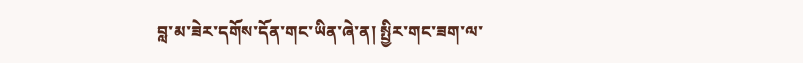བླ་མ་ཟེར་དགོས་དོན་གང་ཡིན་ཞེ་ན། སྤྱིར་གང་ཟག་ལ་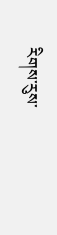རིགས་རུས་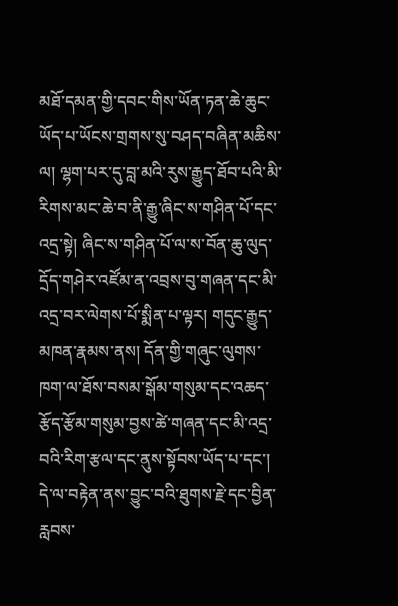མཐོ་དམན་གྱི་དབང་གིས་ཡོན་ཏན་ཆེ་ཆུང་ཡོད་པ་ཡོངས་གྲགས་སུ་བཤད་བཞིན་མཆིས་ལ། ལྷག་པར་དུ་བླ་མའི་རུས་རྒྱུད་ཐོབ་པའི་མི་རིགས་མང་ཆེ་བ་ནི་རྒྱུ་ཞིང་ས་གཤིན་པོ་དང་འདྲ་སྟེ། ཞིང་ས་གཤིན་པོ་ལ་ས་བོན་ཆུ་ལུད་དྲོད་གཤེར་འཛོམ་ན་འབྲས་བུ་གཞན་དང་མི་འདྲ་བར་ལེགས་པོ་སྨིན་པ་ལྟར། གདུང་རྒྱུད་མཁན་རྣམས་ནས། དོན་གྱི་གཞུང་ལུགས་ཁག་ལ་ཐོས་བསམ་སྒོམ་གསུམ་དང་འཆད་རྩོད་རྩོམ་གསུམ་བྱས་ཚེ་གཞན་དང་མི་འདྲ་བའི་རིག་རྩལ་དང་ནུས་སྟོབས་ཡོད་པ་དང་། དེ་ལ་བརྟེན་ནས་བྱུང་བའི་ཐུགས་རྗེ་དང་བྱིན་རླབས་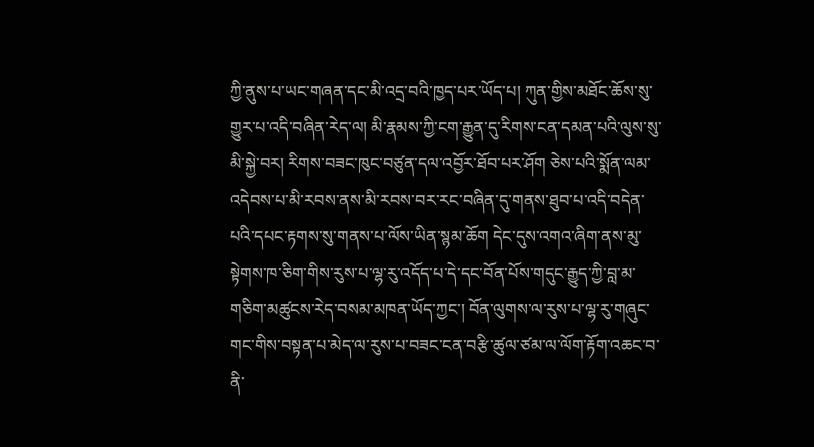ཀྱི་ནུས་པ་ཡང་གཞན་དང་མི་འདྲ་བའི་ཁྱད་པར་ཡོད་པ། ཀུན་གྱིས་མཐོང་ཆོས་སུ་གྱུར་པ་འདི་བཞིན་རེད་ལ། མི་རྣམས་ཀྱི་ངག་རྒྱུན་དུ་རིགས་ངན་དམན་པའི་ལུས་སུ་མི་སྐྱེ་བར། རིགས་བཟང་ཁུང་བཙུན་དལ་འབྱོར་ཐོབ་པར་ཤོག ཅེས་པའི་སྨོན་ལམ་འདེབས་པ་མི་རབས་ནས་མི་རབས་བར་རང་བཞིན་དུ་གནས་ཐུབ་པ་འདི་བདེན་པའི་དཔང་རྟགས་སུ་གནས་པ་ལོས་ཡིན་སྙམ་ཆོག དེང་དུས་འགའ་ཞིག་ནས་མུ་སྟེགས་ཁ་ཅིག་གིས་རུས་པ་ལྷ་རུ་འདོད་པ་དེ་དང་བོན་པོས་གདུང་རྒྱུད་ཀྱི་བླ་མ་གཅིག་མཚུངས་རེད་བསམ་མཁན་ཡོད་ཀྱང་། བོན་ལུགས་ལ་རུས་པ་ལྷ་རུ་གཞུང་གང་གིས་བསྟན་པ་མེད་ལ་རུས་པ་བཟང་ངན་བརྩི་ཚུལ་ཙམ་ལ་ལོག་རྟོག་འཆང་བ་ནི་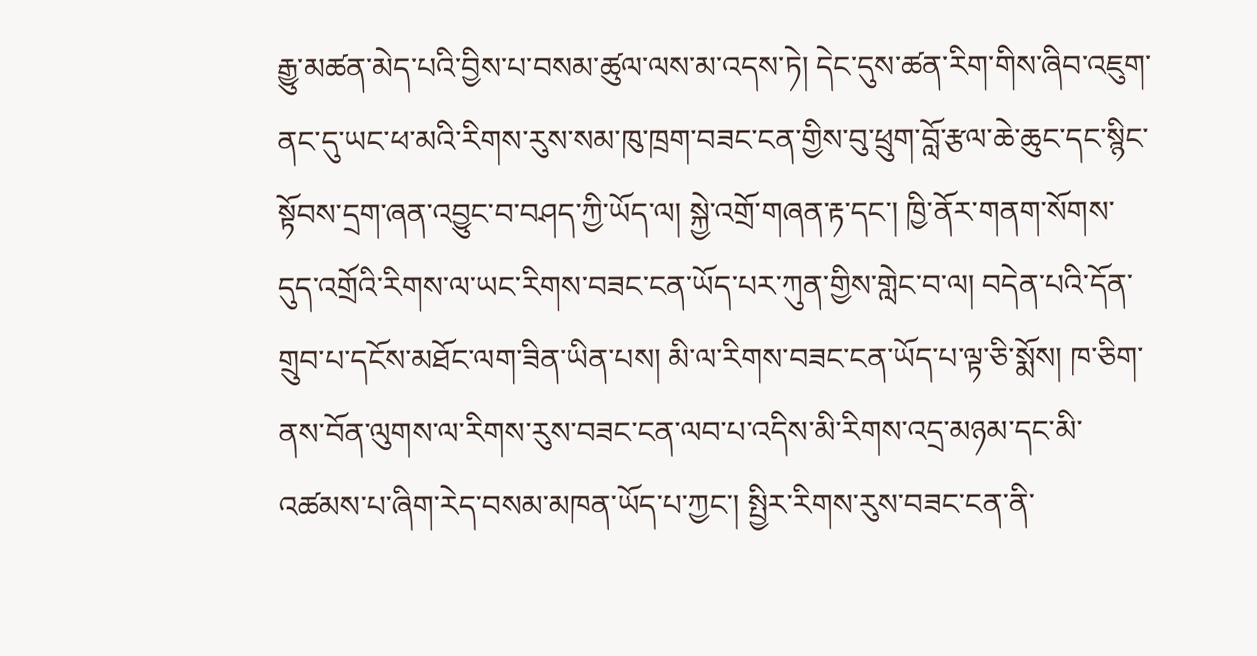རྒྱུ་མཚན་མེད་པའི་བྱིས་པ་བསམ་ཚུལ་ལས་མ་འདས་ཏེ། དེང་དུས་ཚན་རིག་གིས་ཞིབ་འཇུག་ནང་དུ་ཡང་ཕ་མའི་རིགས་རུས་སམ་ཁུ་ཁྲག་བཟང་ངན་གྱིས་བུ་ཕྲུག་བློ་རྩལ་ཆེ་ཆུང་དང་སྙིང་སྟོབས་དྲག་ཞན་འབྱུང་བ་བཤད་ཀྱི་ཡོད་ལ། སྐྱེ་འགྲོ་གཞན་རྟ་དང་། ཁྱི་ནོར་གནག་སོགས་དུད་འགྲོའི་རིགས་ལ་ཡང་རིགས་བཟང་ངན་ཡོད་པར་ཀུན་གྱིས་གླེང་བ་ལ། བདེན་པའི་དོན་གྲུབ་པ་དངོས་མཐོང་ལག་ཟིན་ཡིན་པས། མི་ལ་རིགས་བཟང་ངན་ཡོད་པ་ལྟ་ཅི་སྨོས། ཁ་ཅིག་ནས་བོན་ལུགས་ལ་རིགས་རུས་བཟང་ངན་ལབ་པ་འདིས་མི་རིགས་འདྲ་མཉམ་དང་མི་འཚམས་པ་ཞིག་རེད་བསམ་མཁན་ཡོད་པ་ཀྱང་། སྤྱིར་རིགས་རུས་བཟང་ངན་ནི་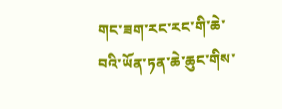གང་ཟག་རང་རང་གི་ཆེ་བའི་ཡོན་ཏན་ཆེ་ཆུང་གིས་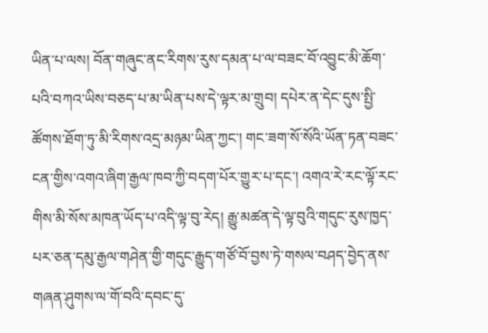ཡིན་པ་ལས། བོན་གཞུང་ནང་རིགས་རུས་དམན་པ་ལ་བཟང་བོ་འབྱུང་མི་ཆོག་པའི་བཀའ་ཡིས་བཅད་པ་མ་ཡིན་པས་དེ་ལྟར་མ་གྲུབ། དཔེར་ན་དེང་དུས་སྤྱི་ཚོགས་ཐོག་ཏུ་མི་རིགས་འདྲ་མཉམ་ཡིན་ཀྱང་། གང་ཟག་སོ་སོའི་ཡོན་ཏན་བཟང་ངན་གྱིས་འགའ་ཞིག་རྒྱལ་ཁབ་ཀྱི་བདག་པོར་གྱུར་པ་དང་། འགའ་རེ་རང་ལྟོ་རང་གིས་མི་སོས་མཁན་ཡོད་པ་འདི་ལྟ་བུ་རེད། རྒྱུ་མཚན་དེ་ལྟ་བུའི་གདུང་རུས་ཁྱད་པར་ཅན་དམུ་རྒྱལ་གཤེན་གྱི་གདུང་རྒྱུད་གཙོ་བོ་བྱས་ཏེ་གསལ་བཤད་བྱེད་ནས་གཞན་ཤུགས་ལ་གོ་བའི་དབང་དུ་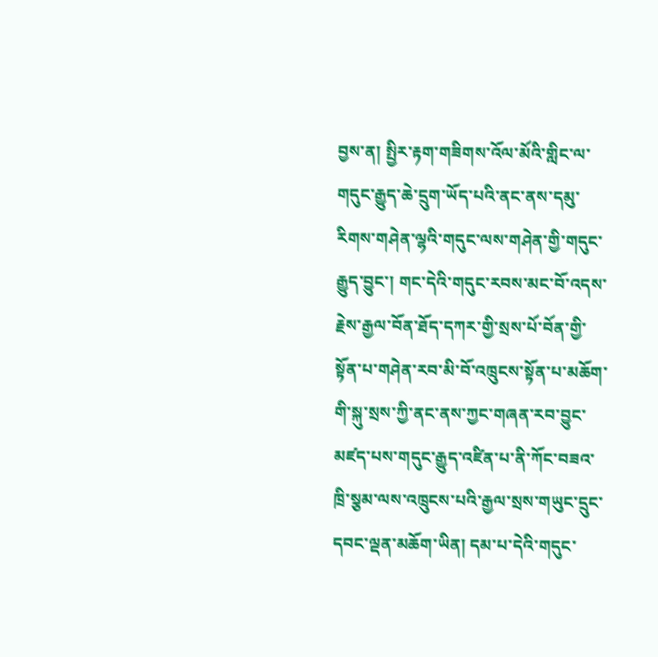བྱས་ན། སྤྱིར་རྟག་གཟིགས་འོལ་མོའི་གླིང་ལ་གདུང་རྒྱུད་ཆེ་དྲུག་ཡོད་པའི་ནང་ནས་དམུ་རིགས་གཤེན་ལྷའི་གདུང་ལས་གཤེན་གྱི་གདུང་རྒྱུད་བྱུང་། གང་དེའི་གདུང་རབས་མང་བོ་འདས་རྗེས་རྒྱལ་བོན་ཐོད་དཀར་གྱི་སྲས་པོ་བོན་གྱི་སྟོན་པ་གཤེན་རབ་མི་བོ་འཁྲུངས་སྟོན་པ་མཆོག་གི་སྐུ་སྲས་ཀྱི་ནང་ནས་ཀྱང་གཞན་རབ་བྱུང་མཛད་པས་གདུང་རྒྱུད་འཛིན་པ་ནི་ཀོང་བཟའ་ཁྲི་སྕམ་ལས་འཁྲུངས་པའི་རྒྱལ་སྲས་གཡུང་དྲུང་དབང་ལྡན་མཆོག་ཡིན། དམ་པ་དེའི་གདུང་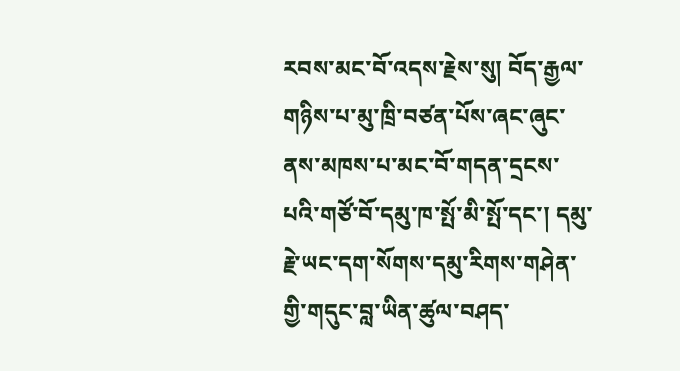རབས་མང་བོ་འདས་རྗེས་སུ། བོད་རྒྱལ་གཉིས་པ་མུ་ཁྲི་བཙན་པོས་ཞང་ཞུང་ནས་མཁས་པ་མང་བོ་གདན་དྲངས་པའི་གཙོ་བོ་དམུ་ཁ་སྤོ་མི་སྤོ་དང་། དམུ་རྗེ་ཡང་དག་སོགས་དམུ་རིགས་གཤེན་གྱི་གདུང་བླ་ཡིན་ཚུལ་བཤད་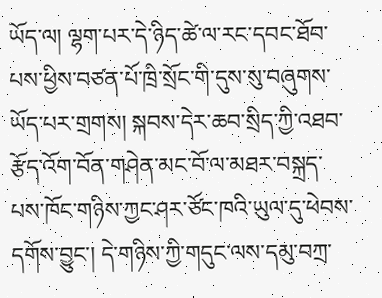ཡོད་ལ། ལྷག་པར་དེ་ཉིད་ཚེ་ལ་རང་དབང་ཐོབ་པས་ཕྱིས་བཙན་པོ་ཁྲི་སྲོང་གི་དུས་སུ་བཞུགས་ཡོད་པར་གྲགས། སྐབས་དེར་ཆབ་སྲིད་ཀྱི་འཐབ་རྩོད་འོག་བོན་གཤེན་མང་བོ་ལ་མཐར་བསྐྲད་པས་ཁོང་གཉིས་ཀྱང་ཤར་ཙོང་ཁའི་ཡུལ་དུ་ཕེབས་དགོས་བྱུང་། དེ་གཉིས་ཀྱི་གདུང་ལས་དམུ་བཀྲ་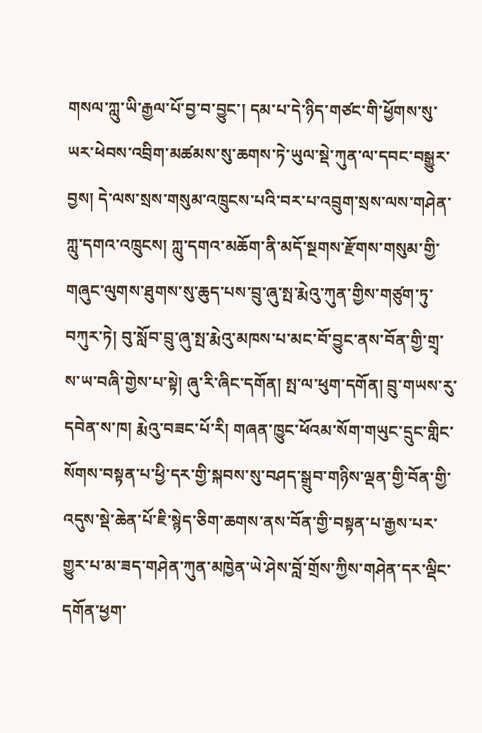གསལ་ཀླུ་ཡི་རྒྱལ་པོ་བྱ་བ་བྱུང་། དམ་པ་དེ་ཉིད་གཙང་གི་ཕྱོགས་སུ་ཡར་ཕེབས་འབྲིག་མཚམས་སུ་ཆགས་ཏེ་ཡུལ་སྡེ་ཀུན་ལ་དབང་བསྒྱུར་བྱས། དེ་ལས་སྲས་གསུམ་འཁྲུངས་པའི་བར་པ་འབྲུག་སྲས་ལས་གཤེན་ཀླུ་དགའ་འཁྲུངས། ཀླུ་དགའ་མཆོག་ནི་མདོ་སྔགས་རྫོགས་གསུམ་གྱི་གཞུང་ལུགས་ཐུགས་སུ་ཆུད་པས་བྲུ་ཞུ་སྤ་རྨེའུ་ཀུན་གྱིས་གཙུག་ཏུ་བཀུར་ཏེ། བུ་སློབ་བྲུ་ཞུ་སྤ་རྨེའུ་མཁས་པ་མང་བོ་བྱུང་ནས་བོན་གྱི་གྲྭ་ས་ཡ་བཞི་གྱེས་པ་སྟེ། ཞུ་རི་ཞིང་དགོན། སྤ་ལ་ཕུག་དགོན། བྲུ་གཡས་རུ་དབེན་ས་ཁ། རྨེའུ་བཟང་པོ་རི། གཞན་ཁྱུང་ཕོའམ་སོག་གཡུང་དྲུང་གླིང་སོགས་བསྟན་པ་ཕྱི་དར་གྱི་སྐབས་སུ་བཤད་སྒྲུབ་གཉིས་ལྡན་གྱི་བོན་གྱི་འདུས་སྡེ་ཆེན་པོ་ཇི་སྙེད་ཅིག་ཆགས་ནས་བོན་གྱི་བསྟན་པ་རྒྱས་པར་གྱུར་པ་མ་ཟད་གཤེན་ཀུན་མཁྱེན་ཡེ་ཤེས་བློ་གྲོས་ཀྱིས་གཤེན་དར་ལྡིང་དགོན་ཕྱག་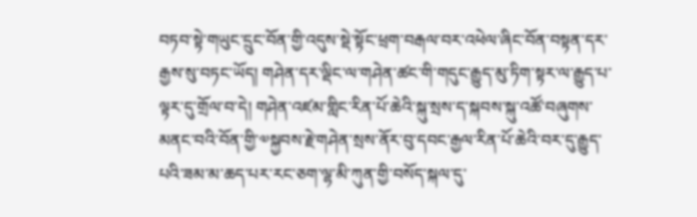བཏབ་སྟེ་གཡུང་དྲུང་བོན་གྱི་འདུས་སྡེ་སྟོང་ཕྲག་བརྒལ་བར་འཕེལ་ཞིང་བོན་བསྟན་དར་རྒྱས་སུ་བཏང་ཡོད། གཤེན་དར་ལྡིང་ལ་གཤེན་ཚང་གི་གདུང་རྒྱུད་མུ་ཏིག་སྟར་ལ་རྒྱུད་པ་ལྟར་དུ་གྲོལ་བ་དེ། གཤེན་འཛམ་གླིང་རིན་པོ་ཆེའི་སྐུ་སྲས་ད་སྐབས་སྐུ་འཚོ་བཞུགས་མནང་བའི་བོན་གྱི་༧སྐྱབས་རྗེ་གཤེན་སྲས་ནོར་བུ་དབང་རྒྱལ་རིན་པོ་ཆེའི་བར་དུ་རྒྱུད་པའི་ཟམ་མ་ཆད་པར་རང་ཅག་ལྷ་མི་ཀུན་གྱི་བསོད་སྐལ་དུ་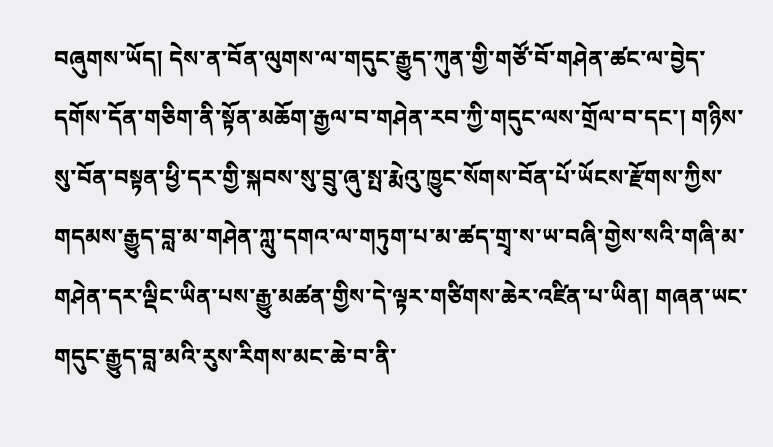བཞུགས་ཡོད། དེས་ན་བོན་ལུགས་ལ་གདུང་རྒྱུད་ཀུན་གྱི་གཙོ་བོ་གཤེན་ཚང་ལ་བྱེད་དགོས་དོན་གཅིག་ནི་སྟོན་མཆོག་རྒྱལ་བ་གཤེན་རབ་ཀྱི་གདུང་ལས་གྲོལ་བ་དང་། གཉིས་སུ་བོན་བསྟན་ཕྱི་དར་གྱི་སྐབས་སུ་བྲུ་ཞུ་སྤ་རྨེའུ་ཁྱུང་སོགས་བོན་པོ་ཡོངས་རྫོགས་ཀྱིས་གདམས་རྒྱུད་བླ་མ་གཤེན་ཀླུ་དགའ་ལ་གཏུག་པ་མ་ཚད་གྲྭ་ས་ཡ་བཞི་གྱེས་སའི་གཞི་མ་གཤེན་དར་ལྡིང་ཡིན་པས་རྒྱུ་མཚན་གྱིས་དེ་ལྟར་གཙིགས་ཆེར་འཛིན་པ་ཡིན། གཞན་ཡང་གདུང་རྒྱུད་བླ་མའི་རུས་རིགས་མང་ཆེ་བ་ནི་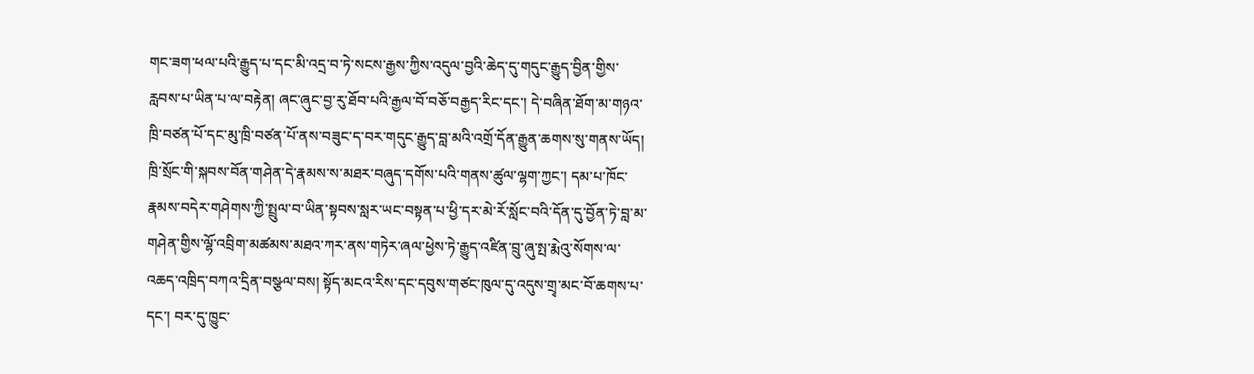གང་ཟག་ཕལ་པའི་རྒྱུད་པ་དང་མི་འདྲ་བ་ཏེ་སངས་རྒྱས་ཀྱིས་འདུལ་བྱའི་ཆེད་དུ་གདུང་རྒྱུད་བྱིན་གྱིས་རླབས་པ་ཡིན་པ་ལ་བརྟེན། ཞང་ཞུང་བྱ་རུ་ཐོབ་པའི་རྒྱལ་བོ་བཅོ་བརྒྱད་རིང་དང་། དེ་བཞིན་ཐོག་མ་གཉའ་ཁྲི་བཙན་པོ་དང་མུ་ཁྲི་བཙན་པོ་ནས་བཟུང་ད་བར་གདུང་རྒྱུད་བླ་མའི་འགྲོ་དོན་རྒྱུན་ཆགས་སུ་གནས་ཡོད། ཁྲི་སྲོང་གི་སྐབས་བོན་གཤེན་དེ་རྣམས་ས་མཐར་བཞུད་དགོས་པའི་གནས་ཚུལ་ལྷག་ཀྱང་། དམ་པ་ཁོང་རྣམས་བདེར་གཤེགས་ཀྱི་སྤྲུལ་བ་ཡིན་སྟབས་སླར་ཡང་བསྟན་པ་ཕྱི་དར་མེ་རོ་སློང་བའི་དོན་དུ་བྱོན་ཏེ་བླ་མ་གཤེན་གྱིས་ལྷོ་འབྲིག་མཚམས་མཐའ་ཀར་ནས་གཏེར་ཞལ་ཕྱེས་ཏེ་རྒྱུད་འཛིན་བྲུ་ཞུ་སྤ་རྨེའུ་སོགས་ལ་འཆད་འཁྲིད་བཀའ་དྲིན་བསྩལ་བས། སྟོད་མངའ་རིས་དང་དབུས་གཙང་ཁུལ་དུ་འདུས་གྲྭ་མང་བོ་ཆགས་པ་དང་། བར་དུ་ཁྱུང་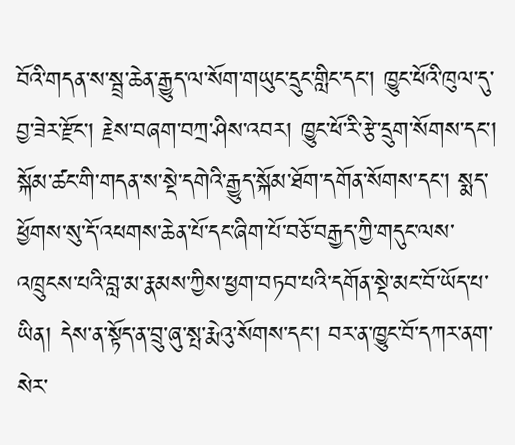བོའི་གདན་ས་སྦྲ་ཆེན་རྒྱུད་ལ་སོག་གཡུང་དྲུང་གླིང་དང་། ཁྱུང་ཕོའི་ཁུལ་དུ་བྱ་ཟེར་རྫོང་། རྗེས་བཞག་བཀྲ་ཤིས་འབར། ཁྱུང་ཕོ་རི་རྩེ་དྲུག་སོགས་དང་། སྐོམ་ཚང་གི་གདན་ས་སྡེ་དགེའི་རྒྱུད་སྐོམ་ཐོག་དགོན་སོགས་དང་། སྨད་ཕྱོགས་སུ་དོ་འཕགས་ཆེན་པོ་དང་ཞིག་པོ་བཅོ་བརྒྱད་ཀྱི་གདུང་ལས་འཁྲུངས་པའི་བླ་མ་རྣམས་ཀྱིས་ཕྱག་བཏབ་པའི་དགོན་སྡེ་མང་བོ་ཡོད་པ་ཡིན། དེས་ན་སྟོད་ན་བྲུ་ཞུ་སྤ་རྨེའུ་སོགས་དང་། བར་ན་ཁྱུང་བོ་དཀར་ནག་སེར་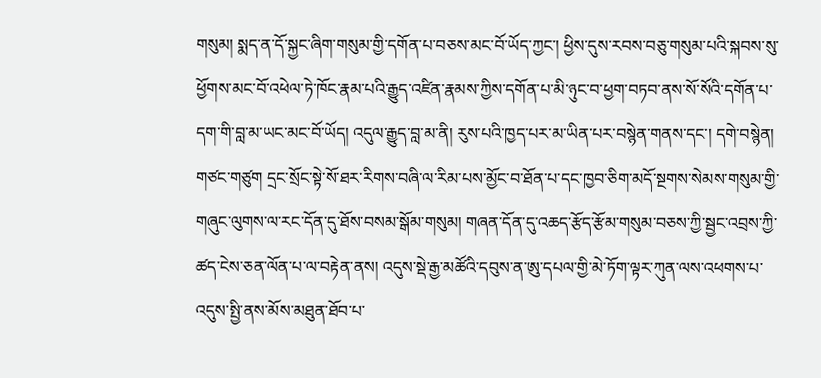གསུམ། སྨད་ན་དོ་སྐྱང་ཞིག་གསུམ་གྱི་དགོན་པ་བཅས་མང་བོ་ཡོད་ཀྱང་། ཕྱིས་དུས་རབས་བཅུ་གསུམ་པའི་སྐབས་སུ་ཕྱོགས་མང་བོ་འཕེལ་ཏེ་ཁོང་རྣམ་པའི་རྒྱུད་འཛིན་རྣམས་ཀྱིས་དགོན་པ་མི་ཉུང་བ་ཕྱག་བཏབ་ནས་སོ་སོའི་དགོན་པ་དག་གི་བླ་མ་ཡང་མང་བོ་ཡོད། འདུལ་རྒྱུད་བླ་མ་ནི། རུས་པའི་ཁྱད་པར་མ་ཡིན་པར་བསྙེན་གནས་དང་། དགེ་བསྙེན། གཙང་གཙུག དྲང་སྲོང་སྟེ་སོ་ཐར་རིགས་བཞི་ལ་རིམ་པས་མྱོང་བ་ཐོན་པ་དང་ཁྱབ་ཅིག་མདོ་སྔགས་སེམས་གསུམ་གྱི་གཞུང་ལུགས་ལ་རང་དོན་དུ་ཐོས་བསམ་སྒོམ་གསུམ། གཞན་དོན་དུ་འཆད་རྩོད་རྩོམ་གསུམ་བཅས་ཀྱི་སྦྱང་འབྲས་ཀྱི་ཚད་ངེས་ཅན་ལོན་པ་ལ་བརྟེན་ནས། འདུས་སྡེ་རྒྱ་མཚོའི་དབུས་ན་ཨུ་དཔལ་གྱི་མེ་ཏོག་ལྟར་ཀུན་ལས་འཕགས་པ་འདུས་སྤྱི་ནས་མོས་མཐུན་ཐོབ་པ་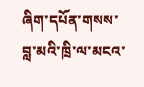ཞིག་དཔོན་གསས་བླ་མའི་ཁྲི་ལ་མངའ་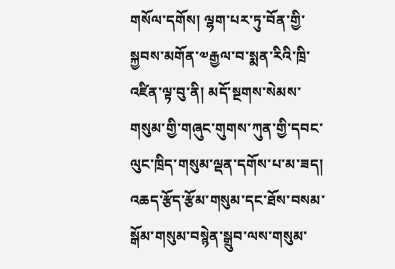གསོལ་དགོས། ལྷག་པར་ཏུ་བོན་གྱི་སྐྱབས་མགོན་༧རྒྱལ་བ་སྨན་རིའི་ཁྲི་འཛིན་ལྟ་བུ་ནི། མདོ་སྔགས་སེམས་གསུམ་གྱི་གཞུང་གུགས་ཀུན་གྱི་དབང་ལུང་ཁྲིད་གསུམ་ལྡན་དགོས་པ་མ་ཟད། འཆད་རྩོད་རྩོམ་གསུམ་དང་ཐོས་བསམ་སྒོམ་གསུམ་བསྙེན་སྒྲུབ་ལས་གསུམ་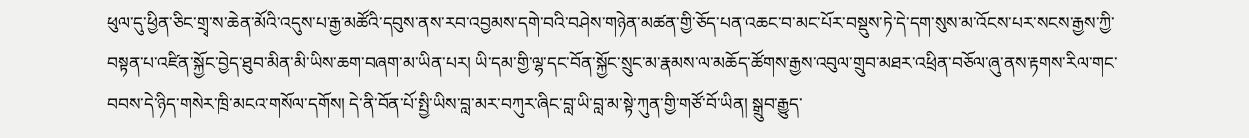ཕུལ་དུ་ཕྱིན་ཅིང་གྲྭ་ས་ཆེན་མོའི་འདུས་པ་རྒྱ་མཚོའི་དབུས་ནས་རབ་འབྱམས་དགེ་བའི་བཤེས་གཉེན་མཚན་གྱི་ཅོད་པན་འཆང་བ་མང་པོར་བསྡུས་ཏེ་དེ་དག་སུས་མ་འོངས་པར་སངས་རྒྱས་ཀྱི་བསྟན་པ་འཛིན་སྐྱོང་བྱེད་ཐུབ་མིན་མི་ཡིས་ཆག་བཞག་མ་ཡིན་པར། ཡི་དམ་གྱི་ལྷ་དང་བོན་སྐྱོང་སྲུང་མ་རྣམས་ལ་མཆོད་ཚོགས་རྒྱས་འབུལ་གྲུབ་མཐར་འཕྲིན་བཅོལ་ཞུ་ནས་རྟགས་རིལ་གང་བབས་དེ་ཉིད་གསེར་ཁྲི་མངའ་གསོལ་དགོས། དེ་ནི་བོན་པོ་སྤྱི་ཡིས་བླ་མར་བཀུར་ཞིང་བླ་ཡི་བླ་མ་སྟེ་ཀུན་གྱི་གཙོ་བོ་ཡིན། སྒྲུབ་རྒྱུད་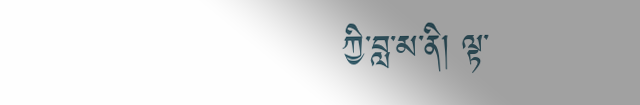ཀྱི་བླ་མ་ནི། ལྟ་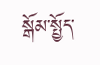སྒོམ་སྤྱོད་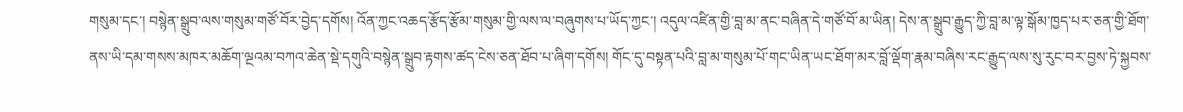གསུམ་དང་། བསྙེན་སྒྲུབ་ལས་གསུམ་གཙོ་བོར་བྱེད་དགོས། འོན་ཀྱང་འཆད་རྩོད་རྩོམ་གསུམ་གྱི་ལས་ལ་བཞུགས་པ་ཡོད་ཀྱང་། འདུལ་འཛིན་གྱི་བླ་མ་ནང་བཞིན་དེ་གཙོ་བོ་མ་ཡིན། དེས་ན་སྒྲུབ་རྒྱུད་ཀྱི་བླ་མ་ལྟ་སྒོམ་ཁྱད་པར་ཅན་གྱི་ཐོག་ནས་ཡི་དམ་གསས་མཁར་མཆོག་ལྔའམ་བཀའ་ཆེན་སྡེ་དགུའི་བསྙེན་སྒྲུབ་རྟགས་ཚད་ངེས་ཅན་ཐོབ་པ་ཞིག་དགོས། གོང་དུ་བསྟན་པའི་བླ་མ་གསུམ་པོ་གང་ཡིན་ཡང་ཐོག་མར་བློ་ལྡོག་རྣམ་བཞིས་རང་རྒྱུད་ལས་སུ་རུང་བར་བྱས་ཏེ་སྐྱབས་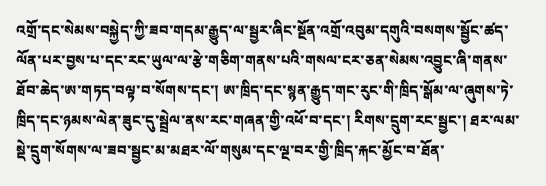འགྲོ་དང་སེམས་བསྐྱེད་ཀྱི་ཟབ་གདམ་རྒྱུད་ལ་སྦྱར་ཞིང་སྔོན་འགྲོ་འབུམ་དགུའི་བསགས་སྦྱོང་ཚད་ལོན་པར་བྱས་པ་དང་རང་ཡུལ་ལ་རྩེ་གཅིག་གནས་པའི་གསལ་ངར་ཅན་སེམས་འབྱུང་ཞི་གནས་ཐོབ་ཆེད་ཨ་གཏད་བལྟ་བ་སོགས་དང་། ཨ་ཁྲིད་དང་སྙན་རྒྱུད་གང་རུང་གི་ཁྲིད་སྒོམ་ལ་ཞུགས་ཏེ་ཁྲིད་དང་ཉམས་ལེན་ཟུང་དུ་སྦྲེལ་ནས་རང་གཞན་གྱི་འཕོ་བ་དང་། རིགས་དྲུག་རང་སྦྱང་། ཐར་ལམ་སྡེ་དྲུག་སོགས་ལ་ཟབ་སྦྱང་མ་མཐར་ལོ་གསུམ་དང་ལྔ་བར་གྱི་ཁྲིད་རྐང་མྱོང་བ་ཐོན་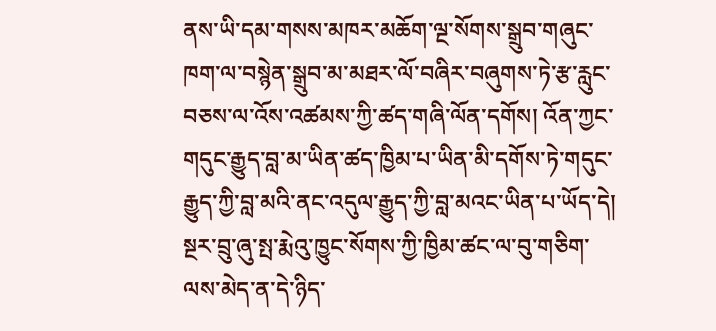ནས་ཡི་དམ་གསས་མཁར་མཆོག་ལྔ་སོགས་སྒྲུབ་གཞུང་ཁག་ལ་བསྙེན་སྒྲུབ་མ་མཐར་ལོ་བཞིར་བཞུགས་ཏེ་རྩ་རླུང་བཅས་ལ་འོས་འཚམས་ཀྱི་ཚད་གཞི་ལོན་དགོས། འོན་ཀྱང་གདུང་རྒྱུད་བླ་མ་ཡིན་ཚད་ཁྱིམ་པ་ཡིན་མི་དགོས་ཏེ་གདུང་རྒྱུད་ཀྱི་བླ་མའི་ནང་འདུལ་རྒྱུད་ཀྱི་བླ་མའང་ཡིན་པ་ཡོད་དེ། སྔར་བྲུ་ཞུ་སྤ་རྨེའུ་ཁྱུང་སོགས་ཀྱི་ཁྱིམ་ཚང་ལ་བུ་གཅིག་ལས་མེད་ན་དེ་ཉིད་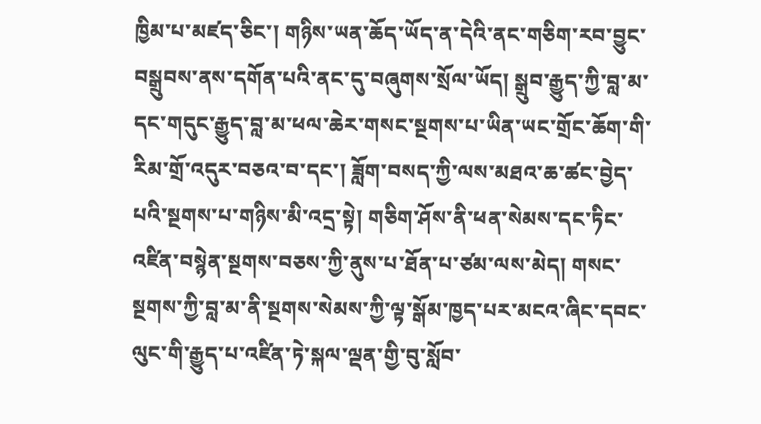ཁྱིམ་པ་མཛད་ཅིང་། གཉིས་ཡན་ཆོད་ཡོད་ན་དེའི་ནང་གཅིག་རབ་བྱུང་བསྒྲུབས་ནས་དགོན་པའི་ནང་དུ་བཞུགས་སྲོལ་ཡོད། སྒྲུབ་རྒྱུད་ཀྱི་བླ་མ་དང་གདུང་རྒྱུད་བླ་མ་ཕལ་ཆེར་གསང་སྔགས་པ་ཡིན་ཡང་གྲོང་ཆོག་གི་རིམ་གྲོ་འདུར་བཅའ་བ་དང་། ཟློག་བསད་ཀྱི་ལས་མཐའ་ཆ་ཚང་བྱེད་པའི་སྔགས་པ་གཉིས་མི་འདྲ་སྟེ། གཅིག་ཤོས་ནི་ཕན་སེམས་དང་ཏིང་འཛིན་བསྙེན་སྔགས་བཅས་ཀྱི་ནུས་པ་ཐོན་པ་ཙམ་ལས་མེད། གསང་སྔགས་ཀྱི་བླ་མ་ནི་སྔགས་སེམས་ཀྱི་ལྟ་སྒོམ་ཁྱད་པར་མངའ་ཞིང་དབང་ལུང་གི་རྒྱུད་པ་འཛིན་ཏེ་སྐལ་ལྡན་གྱི་བུ་སློབ་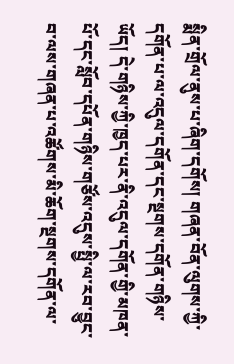སྨིན་གྲོལ་ནུས་པ་ཞིག་དགོས། གཞན་བོན་ལུགས་ཀྱི་དགོན་པ་ལ་འདུལ་དགོན་དང་སྔགས་དགོན་གཉིས་ཡོད། དེ་གཉིས་ཀྱི་ཁྱད་པར་ནི་འདུལ་དགོན་གྱི་མཁན་པོ་དང་སློབ་དཔོན་གཉིས་གཙོས་འདུས་སྤྱི་ལ་རབ་བྱུང་བ་ལས་གཞན་པ་འཚོགས་མི་ཆོག་སྔགས་དགོན་ལ་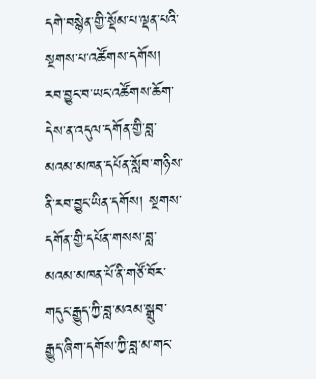དགེ་བསྙེན་གྱི་སྡོམ་པ་ལྡན་པའི་སྔགས་པ་འཚོགས་དགོས། རབ་བྱུང་བ་ཡང་འཚོགས་ཆོག་དེས་ན་འདུལ་དགོན་གྱི་བླ་མའམ་མཁན་དཔོན་སློབ་གཉིས་ནི་རབ་བྱུང་ཡིན་དགོས། སྔགས་དགོན་གྱི་དཔོན་གསས་བླ་མའམ་མཁན་པོ་ནི་གཙོ་བོར་གདུང་རྒྱུད་ཀྱི་བླ་མའམ་སྒྲུབ་རྒྱུད་ཞིག་དགོས་ཀྱི་བླ་མ་གང་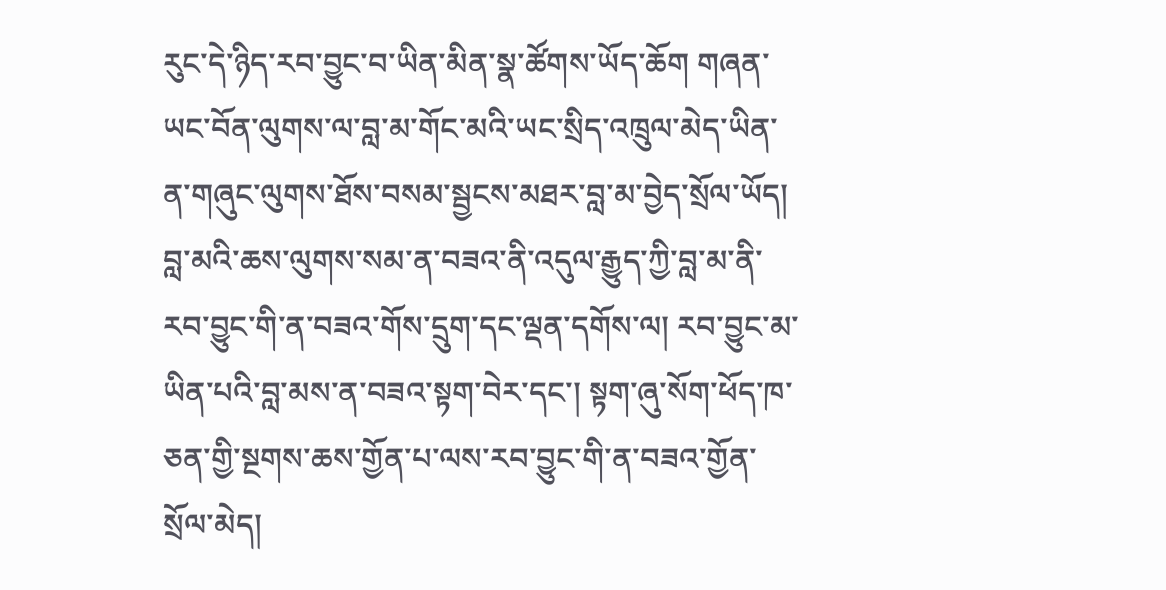རུང་དེ་ཉིད་རབ་བྱུང་བ་ཡིན་མིན་སྣ་ཚོགས་ཡོད་ཆོག གཞན་ཡང་བོན་ལུགས་ལ་བླ་མ་གོང་མའི་ཡང་སྲིད་འཁྲུལ་མེད་ཡིན་ན་གཞུང་ལུགས་ཐོས་བསམ་སྦྱངས་མཐར་བླ་མ་བྱེད་སྲོལ་ཡོད། བླ་མའི་ཆས་ལུགས་སམ་ན་བཟའ་ནི་འདུལ་རྒྱུད་ཀྱི་བླ་མ་ནི་རབ་བྱུང་གི་ན་བཟའ་གོས་དྲུག་དང་ལྡན་དགོས་ལ། རབ་བྱུང་མ་ཡིན་པའི་བླ་མས་ན་བཟའ་སྟག་བེར་དང་། སྟག་ཞུ་སོག་ཕོད་ཁ་ཅན་གྱི་སྔགས་ཆས་གྱོན་པ་ལས་རབ་བྱུང་གི་ན་བཟའ་གྱོན་སྲོལ་མེད།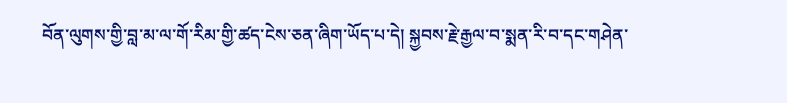བོན་ལུགས་གྱི་བླ་མ་ལ་གོ་རིམ་གྱི་ཚད་ངེས་ཅན་ཞིག་ཡོད་པ་དེ། སྐྱབས་རྗེ་རྒྱལ་བ་སྨན་རི་བ་དང་གཤེན་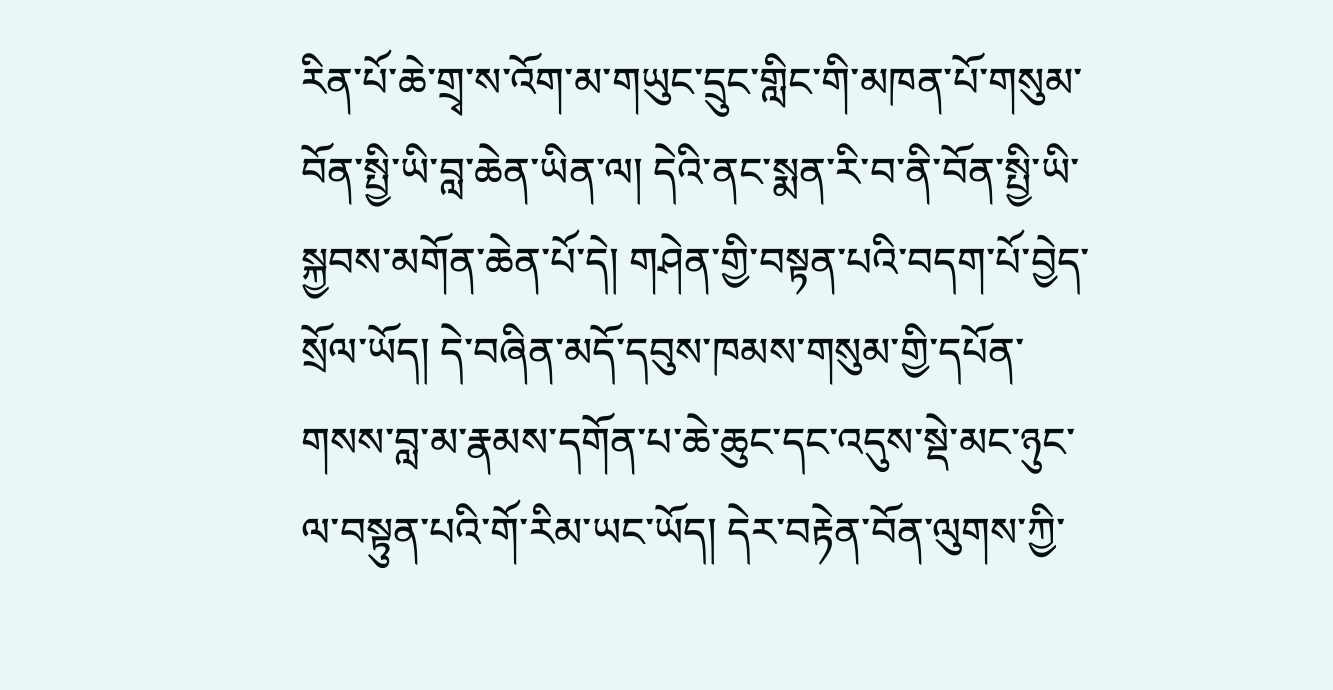རིན་པོ་ཆེ་གྲྭ་ས་འོག་མ་གཡུང་དྲུང་གླིང་གི་མཁན་པོ་གསུམ་བོན་སྤྱི་ཡི་བླ་ཆེན་ཡིན་ལ། དེའི་ནང་སྨན་རི་བ་ནི་བོན་སྤྱི་ཡི་སྐྱབས་མགོན་ཆེན་པོ་དེ། གཤེན་གྱི་བསྟན་པའི་བདག་པོ་བྱེད་སྲོལ་ཡོད། དེ་བཞིན་མདོ་དབུས་ཁམས་གསུམ་གྱི་དཔོན་གསས་བླ་མ་རྣམས་དགོན་པ་ཆེ་ཆུང་དང་འདུས་སྡེ་མང་ཉུང་ལ་བསྟུན་པའི་གོ་རིམ་ཡང་ཡོད། དེར་བརྟེན་བོན་ལུགས་ཀྱི་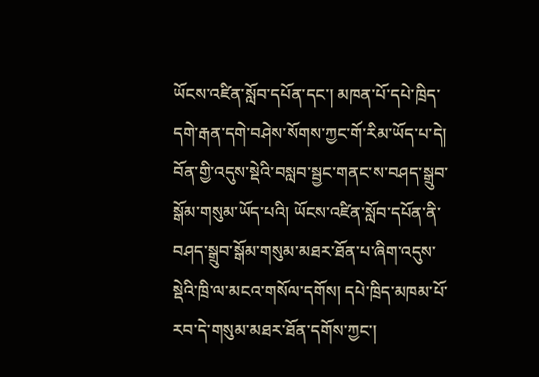ཡོངས་འཛིན་སློབ་དཔོན་དང་། མཁན་པོ་དཔེ་ཁྲིད་དགེ་རྒན་དགེ་བཤེས་སོགས་ཀྱང་གོ་རིམ་ཡོད་པ་དེ། བོན་གྱི་འདུས་སྡེའི་བསླབ་སྦྱང་གནང་ས་བཤད་སྒྲུབ་སྒོམ་གསུམ་ཡོད་པའི། ཡོངས་འཛིན་སློབ་དཔོན་ནི་བཤད་སྒྲུབ་སྒོམ་གསུམ་མཐར་ཐོན་པ་ཞིག་འདུས་སྡེའི་ཁྲི་ལ་མངའ་གསོལ་དགོས། དཔེ་ཁྲིད་མཁམ་པོ་རབ་དེ་གསུམ་མཐར་ཐོན་དགོས་ཀྱང་།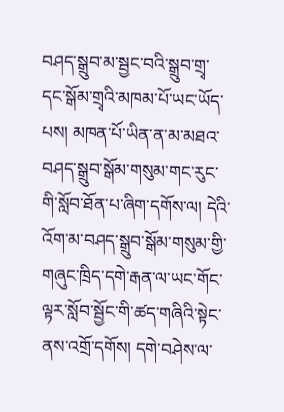བཤད་སྒྲུབ་མ་སྦྱང་བའི་སྒྲུབ་གྲྭ་དང་སྒོམ་གྲྭའི་མཁམ་པོ་ཡང་ཡོད་པས། མཁན་པོ་ཡིན་ན་མ་མཐའ་བཤད་སྒྲུབ་སྒོམ་གསུམ་གང་རུང་གི་སློབ་ཐོན་པ་ཞིག་དགོས་ལ། དེའི་འོག་མ་བཤད་སྒྲུབ་སྒོམ་གསུམ་གྱི་གཞུང་ཁྲིད་དགེ་རྒན་ལ་ཡང་གོང་ལྟར་སློབ་སྦྱོང་གི་ཚད་གཞིའི་སྟེང་ནས་འགྲོ་དགོས། དགེ་བཤེས་ལ་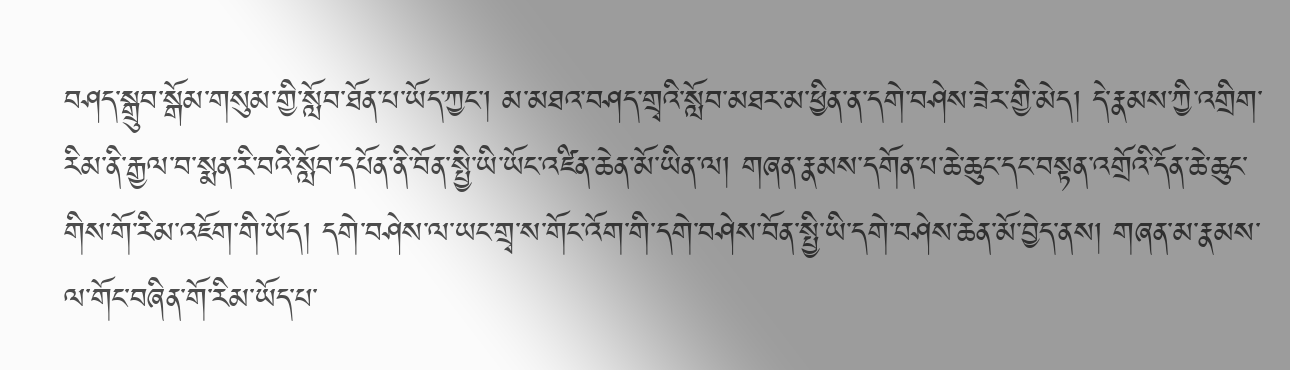བཤད་སྒྲུབ་སྒོམ་གསུམ་གྱི་སློབ་ཐོན་པ་ཡོད་ཀྱང་། མ་མཐའ་བཤད་གྲྭའི་སློབ་མཐར་མ་ཕྱིན་ན་དགེ་བཤེས་ཟེར་གྱི་མེད། དེ་རྣམས་ཀྱི་འགྲིག་རིམ་ནི་རྒྱལ་བ་སྨན་རི་བའི་སློབ་དཔོན་ནི་བོན་སྤྱི་ཡི་ཡོང་འཛིན་ཆེན་མོ་ཡིན་ལ། གཞན་རྣམས་དགོན་པ་ཆེ་ཆུང་དང་བསྟན་འགྲོའི་དོན་ཆེ་ཆུང་གིས་གོ་རིམ་འཇོག་གི་ཡོད། དགེ་བཤེས་ལ་ཡང་གྲྭ་ས་གོང་འོག་གི་དགེ་བཤེས་བོན་སྤྱི་ཡི་དགེ་བཤེས་ཆེན་མོ་བྱེད་ནས། གཞན་མ་རྣམས་ལ་གོང་བཞིན་གོ་རིམ་ཡོད་པ་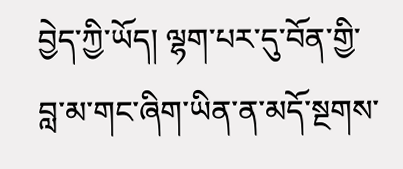བྱེད་ཀྱི་ཡོད། ལྷག་པར་དུ་བོན་གྱི་བླ་མ་གང་ཞིག་ཡིན་ན་མདོ་སྔགས་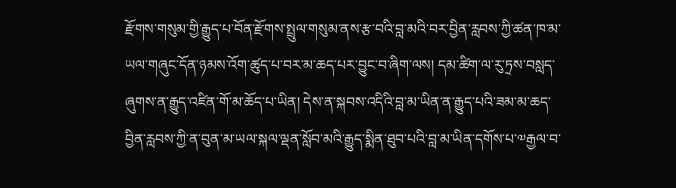རྫོགས་གསུམ་གྱི་རྒྱུད་པ་བོན་རྫོགས་སྤྲུལ་གསུམ་ནས་རྩ་བའི་བླ་མའི་བར་བྱིན་རླབས་ཀྱི་ཚན་ཁ་མ་ཡལ་གཞུང་དོན་ཉམས་འོག་ཚུད་པ་བར་མ་ཆད་པར་བྱུང་བ་ཞིག་ལས། དམ་ཚིག་ལ་རུ་ཏྲས་བསླད་ཞུགས་ན་རྒྱུད་འཛིན་གོ་མ་ཆོད་པ་ཡིན། དེས་ན་སྐབས་འདིའི་བླ་མ་ཡིན་ན་རྒྱུད་པའི་ཟམ་མ་ཆད་བྱིན་རླབས་ཀྱི་ན་བུན་མ་ཡལ་སྐལ་ལྡན་སློབ་མའི་རྒྱུད་སྨིན་ཐུབ་པའི་བླ་མ་ཡིན་དགོས་པ་༧རྒྱལ་བ་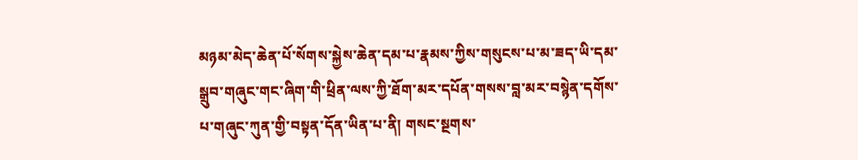མཉམ་མེད་ཆེན་པོ་སོགས་སྐྱེས་ཆེན་དམ་པ་རྣམས་ཀྱིས་གསུངས་པ་མ་ཟད་ཡི་དམ་སྒྲུབ་གཞུང་གང་ཞིག་གི་ཕྲིན་ལས་ཀྱི་ཐོག་མར་དཔོན་གསས་བླ་མར་བསྙེན་དགོས་པ་གཞུང་ཀུན་གྱི་བསྟན་དོན་ཡིན་པ་ནི། གསང་སྔགས་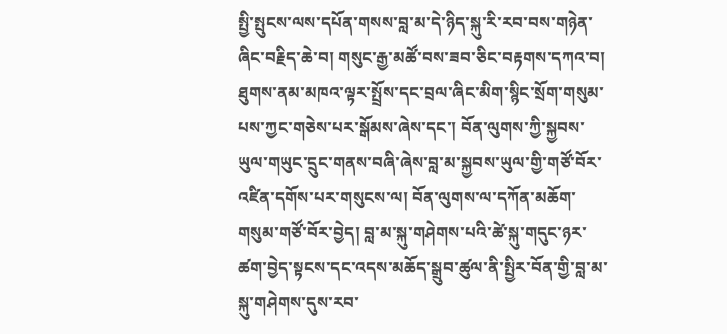སྤྱི་སྤུངས་ལས་དཔོན་གསས་བླ་མ་དེ་ཉིད་སྐུ་རི་རབ་བས་གཉེན་ཞིང་བརྗིད་ཆེ་བ། གསུང་རྒྱ་མཚོ་བས་ཟབ་ཅིང་བརྟགས་དཀའ་བ། ཐུགས་ནམ་མཁའ་ལྟར་སྤྲོས་དང་བྲལ་ཞིང་མིག་སྙིང་སྲོག་གསུམ་པས་ཀྱང་གཅེས་པར་སྒོམས་ཞེས་དང་། བོན་ལུགས་ཀྱི་སྐྱབས་ཡུལ་གཡུང་དྲུང་གནས་བཞི་ཞེས་བླ་མ་སྐྱབས་ཡུལ་གྱི་གཙོ་བོར་འཛིན་དགོས་པར་གསུངས་ལ། བོན་ལུགས་ལ་དཀོན་མཆོག་གསུམ་གཙོ་བོར་བྱེད། བླ་མ་སྐུ་གཤེགས་པའི་ཚེ་སྐུ་གདུང་ཉར་ཚག་བྱེད་སྟངས་དང་འདས་མཆོད་སྒྲུབ་ཚུལ་ནི་སྤྱིར་བོན་གྱི་བླ་མ་སྐུ་གཤེགས་དུས་རབ་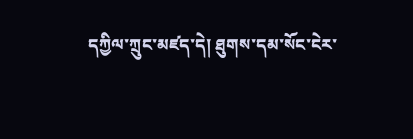དཀྱིལ་ཀྲུང་མཛད་དེ། ཐུགས་དམ་སོང་ངེར་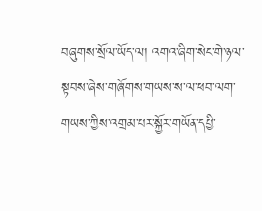བཞུགས་སྲོལ་ཡོད་ལ། འགའ་ཞིག་སེང་གེ་ཉལ་སྟབས་ཞེས་གཞོགས་གཡས་ས་ལ་ཕབ་ལག་གཡས་ཀྱིས་འགྲམ་པར་སྐྱོར་གཡོན་དཔྱི་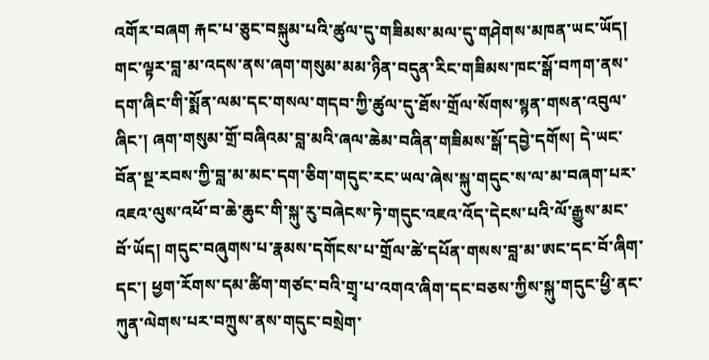འགོར་བཞག རྐང་པ་ཅུང་བསྐུམ་པའི་ཚུལ་དུ་གཟིམས་མལ་དུ་གཤེགས་མཁན་ཡང་ཡོད། གང་ལྟར་བླ་མ་འདས་ནས་ཞག་གསུམ་མམ་ཉིན་བདུན་རིང་གཟིམས་ཁང་སྒོ་བཀག་ནས་དག་ཞིང་གི་སྨོན་ལམ་དང་གསལ་གདབ་ཀྱི་ཚུལ་དུ་ཐོས་གྲོལ་སོགས་སྙན་གསན་འབུལ་ཞིང་། ཞག་གསུམ་གྲོ་བཞིའམ་བླ་མའི་ཞལ་ཆེམ་བཞིན་གཟིམས་སྒོ་དབྱེ་དགོས། དེ་ཡང་བོན་སྔ་རབས་ཀྱི་བླ་མ་མང་དག་ཅིག་གདུང་རང་ཡལ་ཞེས་སྐུ་གདུང་ས་ལ་མ་བཞག་པར་འཇའ་ལུས་འཕོ་བ་ཆེ་ཆུང་གི་སྐུ་རུ་བཞེངས་ཏེ་གདུང་འཇའ་འོད་དེངས་པའི་ལོ་རྒྱུས་མང་བོ་ཡོད། གདུང་བཞུགས་པ་རྣམས་དགོངས་པ་གྲོལ་ཚེ་དཔོན་གསས་བླ་མ་ཨང་དང་བོ་ཞིག་དང་། ཕྱག་རོགས་དམ་ཚིག་གཙང་བའི་གྲྭ་པ་འགའ་ཞིག་དང་བཅས་ཀྱིས་སྐུ་གདུང་ཕྱི་ནང་ཀུན་ལེགས་པར་བཀྲུས་ནས་གདུང་བསྲེག་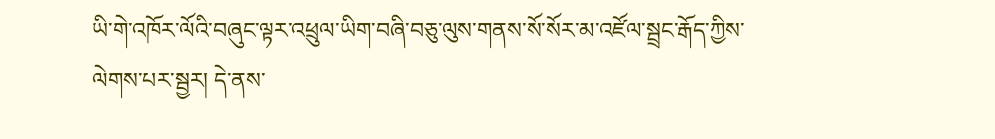ཡི་གེ་འཁོར་ལོའི་བཞུང་ལྟར་འཕྲུལ་ཡིག་བཞི་བཅུ་ལུས་གནས་སོ་སོར་མ་འཛོལ་སྦྲང་རྒོད་ཀྱིས་ལེགས་པར་སྦྱར། དེ་ནས་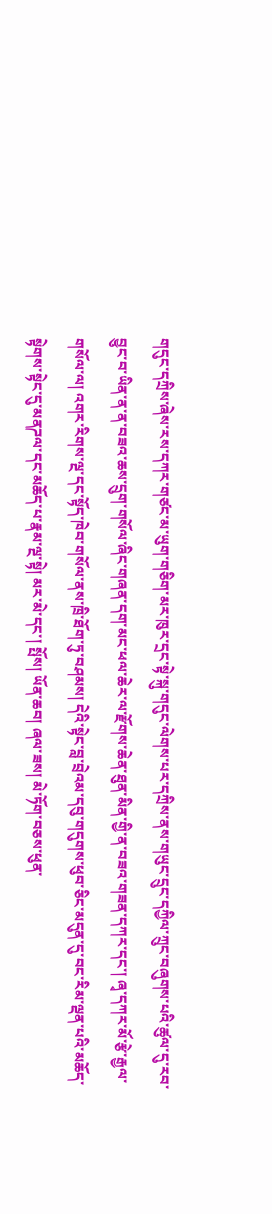གདུང་དཀྲིས་ཞེས་རས་དཀར་གཙང་མ་ཡུག་གཅིག་མར་ཁུར་དྲང་སྟེ་སྐུ་གདུང་ལེགས་པར་དཀྲིས་ནས་གཡུང་དྲུང་དཀྱིལ་ཀྲུང་བཞུགས་པའི་ཚུལ་དུ་རབ་བྱུང་བ་ཡིན་ན་ན་བཟའ་ཆས་དྲུག་གསོལ་ཞིང་གཞན་དག་མང་ཕལ་ཆེར་ལ་རྫོགས་ཆེན་ཐུན་མིན་གྱི་ན་བཟའ་གཟན་དཀར་དང་། ཞྭ་དཀར་མོ་རྩེ་རྒྱལ་གསོལ་ལ། འགར་རིགས་ལྔ་དང་སྟོད་ཁེབ་གསོལ་ནས་ཁྲི་ཐོག་ཏུ་བཤམས། དེའི་སྟེང་བླ་བྲེའམ་དབུ་གདུགས་ཕུབ་ཅིང་མདུན་དུ་བང་རིམ་ལྡན་པའི་མཆོད་སྟེགས་སྟེང་དུ་མནཌལ་དང་མཆོད་པ་རྣམ་ལྔ་སྟེ། མར་མེ་དང་། སྤོས། ཡོན་ཆབ། ཞལ་ཟས། མེ་ཏོག་བཅས་ཕུན་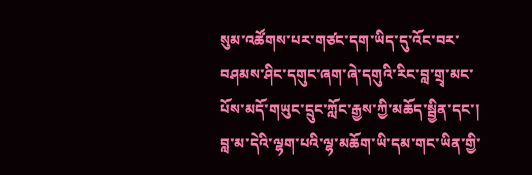སུམ་འཚོགས་པར་གཙང་དག་ཡིད་དུ་འོང་བར་བཤམས་ཤིང་དགུང་ཞག་ཞེ་དགུའི་རིང་བླ་གྲྭ་མང་པོས་མདོ་གཡུང་དྲུང་ཀློང་རྒྱས་ཀྱི་མཆོད་སྦྱིན་དང་། བླ་མ་དེའི་ལྷག་པའི་ལྷ་མཆོག་ཡི་དམ་གང་ཡིན་གྱི་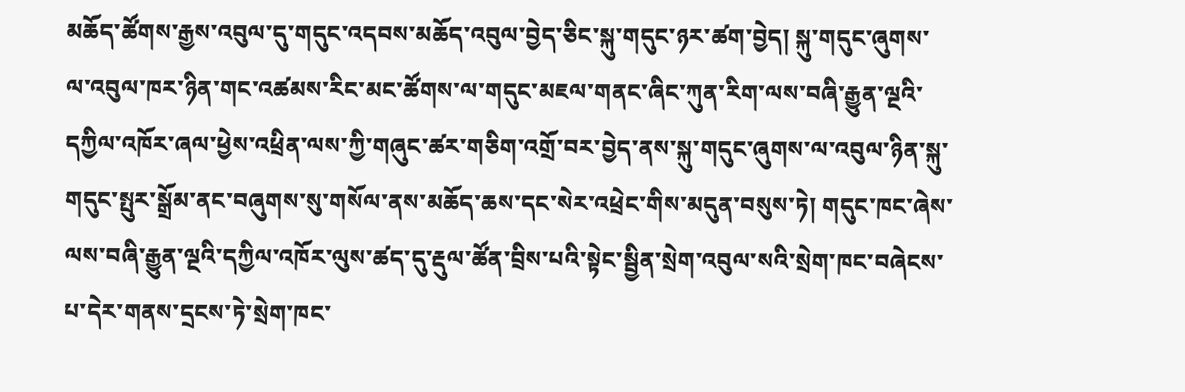མཆོད་ཚོགས་རྒྱས་འབུལ་དུ་གདུང་འདབས་མཆོད་འབུལ་བྱེད་ཅིང་སྐུ་གདུང་ཉར་ཚག་བྱེད། སྐུ་གདུང་ཞུགས་ལ་འབུལ་ཁར་ཉིན་གང་འཚམས་རིང་མང་ཚོགས་ལ་གདུང་མཇལ་གནང་ཞིང་ཀུན་རིག་ལས་བཞི་རྒྱུན་ལྔའི་དཀྱིལ་འཁོར་ཞལ་ཕྱེས་འཕྲིན་ལས་ཀྱི་གཞུང་ཚར་གཅིག་འགྲོ་བར་བྱེད་ནས་སྐུ་གདུང་ཞུགས་ལ་འབུལ་ཉིན་སྐུ་གདུང་སྤུར་སྒྲོམ་ནང་བཞུགས་སུ་གསོལ་ནས་མཆོད་ཆས་དང་སེར་འཕྲེང་གིས་མདུན་བསུས་ཏེ། གདུང་ཁང་ཞེས་ལས་བཞི་རྒྱུན་ལྔའི་དཀྱིལ་འཁོར་ལུས་ཚད་དུ་རྡུལ་ཚོན་བྲིས་པའི་སྟེང་སྦྱིན་སྲེག་འབུལ་སའི་སྲེག་ཁང་བཞེངས་པ་དེར་གནས་དྲངས་ཏེ་སྲེག་ཁང་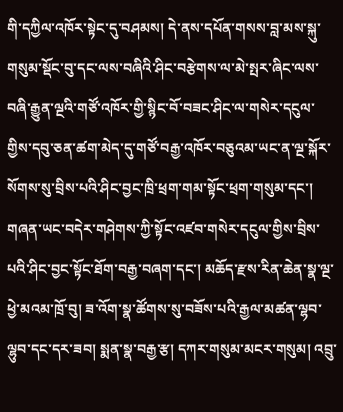གི་དཀྱིལ་འཁོར་སྟེང་དུ་བཤམས། དེ་ནས་དཔོན་གསས་བླ་མས་སྐུ་གསུམ་སྡོང་བུ་དང་ལས་བཞིའི་ཤིང་བརྩེགས་ལ་མེ་སྤར་ཞིང་ལས་བཞི་རྒྱུན་ལྔའི་གཙོ་འཁོར་གྱི་སྙིང་བོ་བཟང་ཤིང་ལ་གསེར་དངུལ་གྱིས་དབུ་ཅན་ཚག་མེད་དུ་གཙོ་བརྒྱ་འཁོར་བཅུའམ་ཡང་ན་ལྔ་སྐོར་སོགས་སུ་བྲིས་པའི་ཤིང་བྱང་ཁྲི་ཕྲག་གམ་སྟོང་ཕྲག་གསུམ་དང་། གཞན་ཡང་བདེར་གཤེགས་ཀྱི་སྟོང་འཛབ་གསེར་དངུལ་གྱིས་བྲིས་པའི་ཤིང་བྱང་སྟོང་ཐོག་བརྒྱ་བཞག་དང་། མཆོད་རྫས་རིན་ཆེན་སྣ་ལྔ་ཕྱེ་མའམ་ཁྲོ་བུ། ཟ་འོག་སྣ་ཚོགས་སུ་བཟོས་པའི་རྒྱལ་མཚན་ལྷབ་ལྷུབ་དང་དར་ཟབ། སྨན་སྣ་བརྒྱ་རྩ། དཀར་གསུམ་མངར་གསུམ། འབྲུ་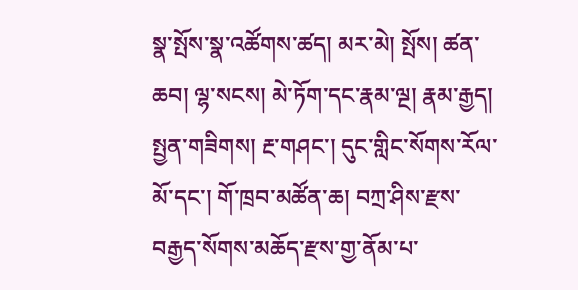སྣ་སྤོས་སྣ་འཚོགས་ཚད། མར་མེ། སྤོས། ཚན་ཆབ། ལྷ་སངས། མེ་ཏོག་དང་རྣམ་ལྔ། རྣམ་རྒྱད། སྤྱན་གཟིགས། རྔ་གཤང་། དུང་གླིང་སོགས་རོལ་མོ་དང་། གོ་ཁྲབ་མཚོན་ཆ། བཀྲ་ཤིས་རྫས་བརྒྱད་སོགས་མཆོད་རྫས་གྱ་ནོམ་པ་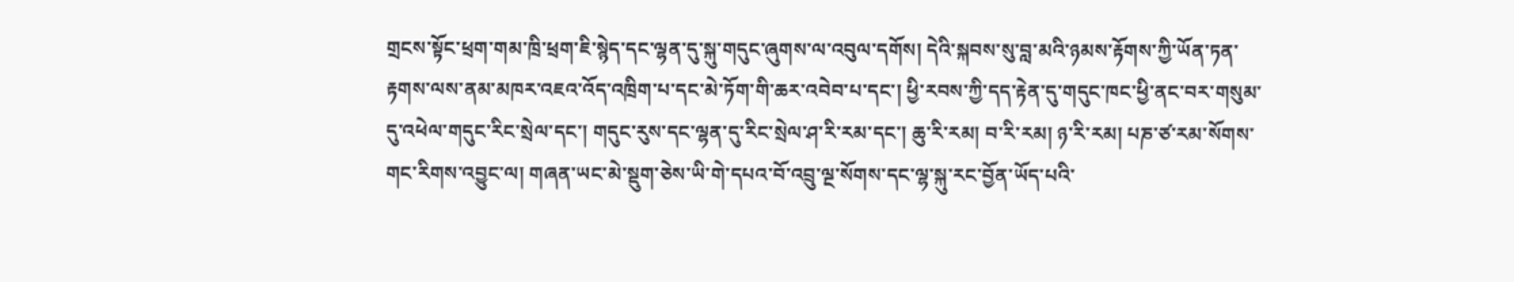གྲངས་སྟོང་ཕྲག་གམ་ཁྲི་ཕྲག་ཇི་སྙེད་དང་ལྷན་དུ་སྐུ་གདུང་ཞུགས་ལ་འབུལ་དགོས། དེའི་སྐབས་སུ་བླ་མའི་ཉམས་རྟོགས་ཀྱི་ཡོན་ཏན་རྟགས་ལས་ནམ་མཁར་འཇའ་འོད་འཁྲིག་པ་དང་མེ་ཏོག་གི་ཆར་འབེབ་པ་དང་། ཕྱི་རབས་ཀྱི་དད་རྟེན་དུ་གདུང་ཁང་ཕྱི་ནང་བར་གསུམ་དུ་འཕེལ་གདུང་རིང་སྲེལ་དང་། གདུང་རུས་དང་ལྷན་དུ་རིང་སྲེལ་ཤ་རི་རམ་དང་། ཆུ་རི་རམ། བ་རི་རམ། ཉ་རི་རམ། པཎ་ཙ་རམ་སོགས་གང་རིགས་འབྱུང་ལ། གཞན་ཡང་མེ་སྡུག་ཅེས་ཡི་གེ་དཔའ་བོ་འབྲུ་ལྔ་སོགས་དང་ལྷ་སྐུ་རང་བྱོན་ཡོད་པའི་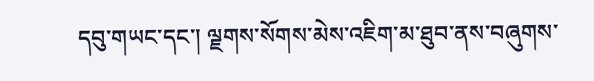དབུ་གཡང་དང་། ལྗགས་སོགས་མེས་འཇིག་མ་ཐུབ་ནས་བཞུགས་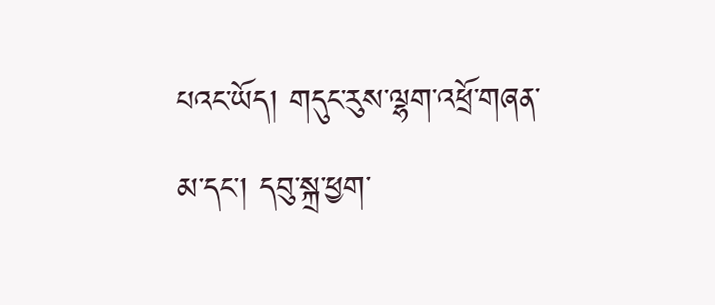པའང་ཡོད། གདུང་རུས་ལྷག་འཕྲོ་གཞན་མ་དང་། དབུ་སྐྲ་ཕྱག་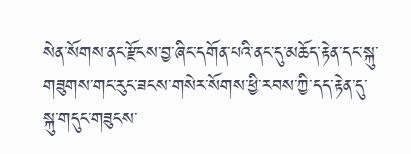སེན་སོགས་ནང་རྫོངས་བྱ་ཞིང་དགོན་པའི་ནང་དུ་མཆོད་རྟེན་དང་སྐུ་གཟུགས་གང་རུང་ཟངས་གསེར་སོགས་ཕྱི་རབས་ཀྱི་དད་རྟེན་དུ་སྐུ་གདུང་གཟུངས་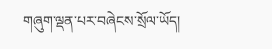གཞུག་ལྡན་པར་བཞེངས་སྲོལ་ཡོད།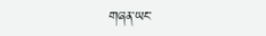གཞན་ཡང་